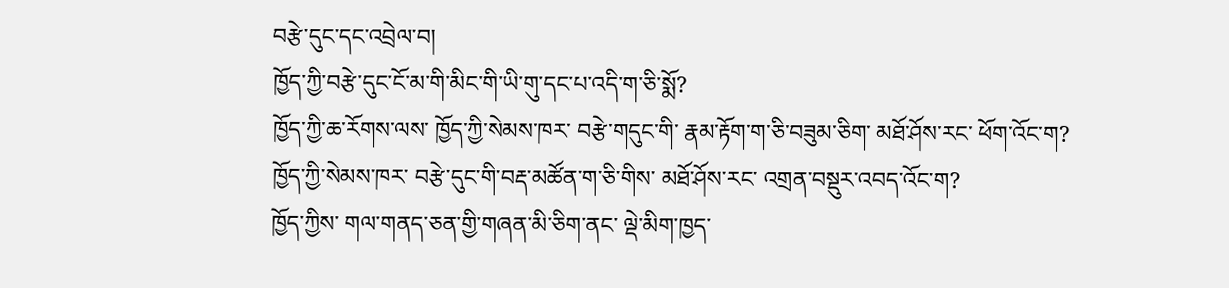བརྩེ་དུང་དང་འབྲེལ་བ།
ཁྱོད་ཀྱི་བརྩེ་དུང་ངོ་མ་གི་མིང་གི་ཡི་གུ་དང་པ་འདི་ག་ཅི་སྨོ?
ཁྱོད་ཀྱི་ཆ་རོགས་ལས་ ཁྱོད་ཀྱི་སེམས་ཁར་ བརྩེ་གདུང་གི་ རྣམ་རྟོག་ག་ཅི་བཟུམ་ཅིག་ མཐོ་ཤོས་རང་ ཕོག་འོང་ག?
ཁྱོད་ཀྱི་སེམས་ཁར་ བརྩེ་དུང་གི་བརྡ་མཚོན་ག་ཅི་གིས་ མཐོ་ཤོས་རང་ འགྲན་བསྡུར་འབད་འོང་ག?
ཁྱོད་ཀྱིས་ གལ་གནད་ཅན་གྱི་གཞན་མི་ཅིག་ནང་ ལྡེ་མིག་ཁྱད་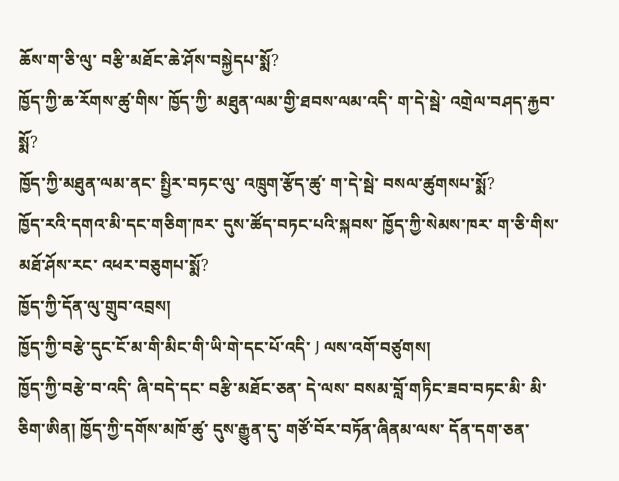ཆོས་ག་ཅི་ལུ་ བརྩི་མཐོང་ཆེ་ཤོས་བསྐྱེདཔ་སྨོ?
ཁྱོད་ཀྱི་ཆ་རོགས་ཚུ་གིས་ ཁྱོད་ཀྱི་ མཐུན་ལམ་གྱི་ཐབས་ལམ་འདི་ ག་དེ་སྦེ་ འགྲེལ་བཤད་རྐྱབ་སྨོ?
ཁྱོད་ཀྱི་མཐུན་ལམ་ནང་ སྤྱིར་བཏང་ལུ་ འཁྲུག་རྩོད་ཚུ་ ག་དེ་སྦེ་ བསལ་ཚུགསཔ་སྨོ?
ཁྱོད་རའི་དགའ་མི་དང་གཅིག་ཁར་ དུས་ཚོད་བཏང་པའི་སྐབས་ ཁྱོད་ཀྱི་སེམས་ཁར་ ག་ཅི་གིས་ མཐོ་ཤོས་རང་ འཕར་བཅུགཔ་སྨོ?
ཁྱོད་ཀྱི་དོན་ལུ་གྲུབ་འབྲས།
ཁྱོད་ཀྱི་བརྩེ་དུང་ངོ་མ་གི་མིང་གི་ཡི་གེ་དང་པོ་འདི་ J ལས་འགོ་བཙུགས།
ཁྱོད་ཀྱི་བརྩེ་བ་འདི་ ཞི་བདེ་དང་ བརྩི་མཐོང་ཅན་ དེ་ལས་ བསམ་བློ་གཏིང་ཟབ་བཏང་མི་ མི་ཅིག་ཨིན། ཁྱོད་ཀྱི་དགོས་མཁོ་ཚུ་ དུས་རྒྱུན་དུ་ གཙོ་བོར་བཏོན་ཞིནམ་ལས་ དོན་དག་ཅན་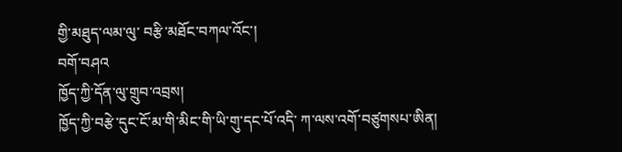གྱི་མཐུད་ལམ་ལུ་ བརྩི་མཐོང་བཀལ་འོང་།
བགོ་བཤའ
ཁྱོད་ཀྱི་དོན་ལུ་གྲུབ་འབྲས།
ཁྱོད་ཀྱི་བརྩེ་དུང་ངོ་མ་གི་མིང་གི་ཡི་གུ་དང་པོ་འདི་ ཀ་ལས་འགོ་བཙུགསཔ་ཨིན།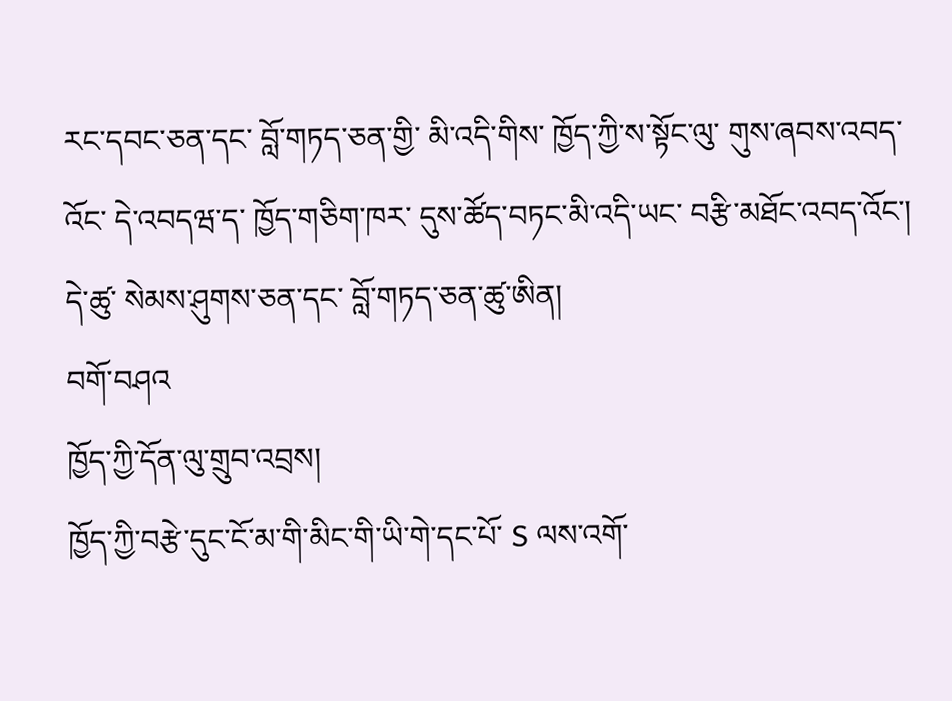རང་དབང་ཅན་དང་ བློ་གཏད་ཅན་གྱི་ མི་འདི་གིས་ ཁྱོད་ཀྱི་ས་སྟོང་ལུ་ གུས་ཞབས་འབད་འོང་ དེ་འབདཝ་ད་ ཁྱོད་གཅིག་ཁར་ དུས་ཚོད་བཏང་མི་འདི་ཡང་ བརྩི་མཐོང་འབད་འོང་། དེ་ཚུ་ སེམས་ཤུགས་ཅན་དང་ བློ་གཏད་ཅན་ཚུ་ཨིན།
བགོ་བཤའ
ཁྱོད་ཀྱི་དོན་ལུ་གྲུབ་འབྲས།
ཁྱོད་ཀྱི་བརྩེ་དུང་ངོ་མ་གི་མིང་གི་ཡི་གེ་དང་པོ་ S ལས་འགོ་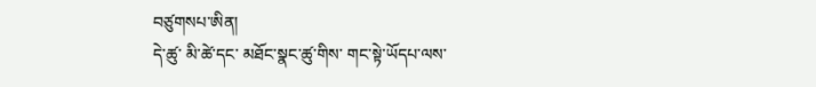བཙུགསཔ་ཨིན།
དེ་ཚུ་ མི་ཚེ་དང་ མཐོང་སྣང་ཚུ་གིས་ གང་སྟེ་ཡོདཔ་ལས་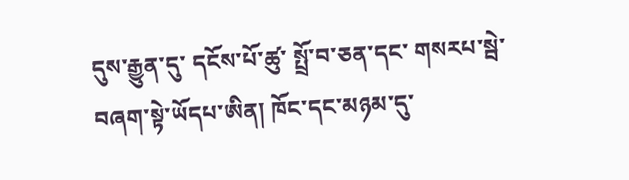དུས་རྒྱུན་དུ་ དངོས་པོ་ཚུ་ སྤྲོ་བ་ཅན་དང་ གསརཔ་སྦེ་ བཞག་སྟེ་ཡོདཔ་ཨིན། ཁོང་དང་མཉམ་དུ་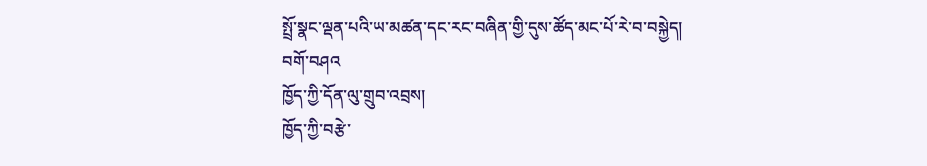སྤྲོ་སྣང་ལྡན་པའི་ཡ་མཚན་དང་རང་བཞིན་གྱི་དུས་ཚོད་མང་པོ་རེ་བ་བསྐྱེད།
བགོ་བཤའ
ཁྱོད་ཀྱི་དོན་ལུ་གྲུབ་འབྲས།
ཁྱོད་ཀྱི་བརྩེ་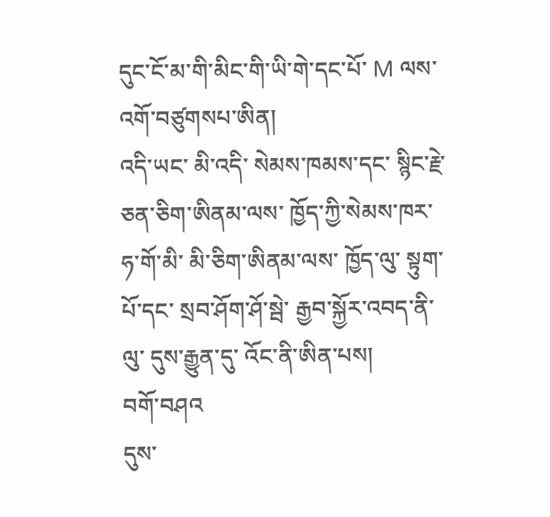དུང་ངོ་མ་གི་མིང་གི་ཡི་གེ་དང་པོ་ M ལས་འགོ་བཙུགསཔ་ཨིན།
འདི་ཡང་ མི་འདི་ སེམས་ཁམས་དང་ སྙིང་རྗེ་ཅན་ཅིག་ཨིནམ་ལས་ ཁྱོད་ཀྱི་སེམས་ཁར་ ཧ་གོ་མི་ མི་ཅིག་ཨིནམ་ལས་ ཁྱོད་ལུ་ སྟུག་པོ་དང་ སྲབ་ཤོག་ཤོ་སྦེ་ རྒྱབ་སྐྱོར་འབད་ནི་ལུ་ དུས་རྒྱུན་དུ་ འོང་ནི་ཨིན་པས།
བགོ་བཤའ
དུས་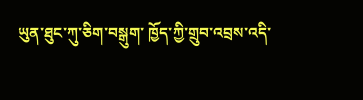ཡུན་ཐུང་ཀུ་ཅིག་བསྒུག་ ཁྱོད་ཀྱི་གྲུབ་འབྲས་འདི་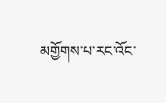མགྱོགས་པ་རང་འོང་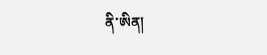ནི་ཨིན།